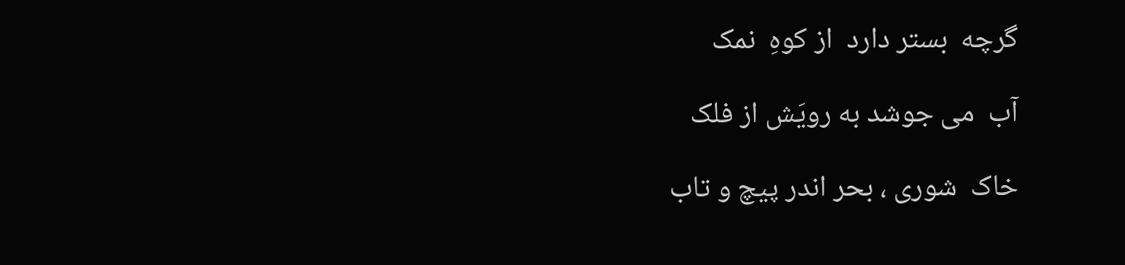گرچه  بستر دارد  از کوهِ  نمک

آب  می جوشد به رویَش از فلک

خاک  شوری ، بحر اندر پیچ و تاب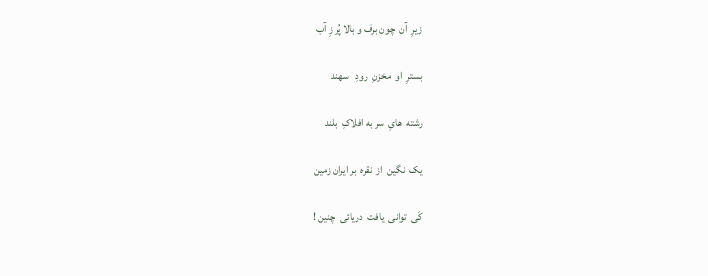زیرِ  آن  چون برف و بالا پُر زِ آب

بسترِ  او  مخزنِ  رودِ   سهند

رشته  هایِ  سر به افلاکِ  بلند

یک  نگین  از  نقره  بر ایران زمین

کَی  توانی  یافت  دریائی  چنین !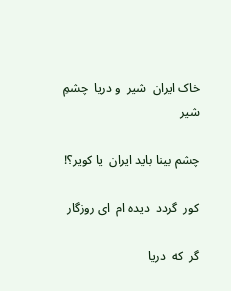خاک ایران  شیر  و دریا  چشمِ شیر

چشم بینا باید ایران  یا کویر؟!

کور  گردد  دیده ام  ای روزگار

گر  که  دریا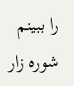را ببینم  شوره زار